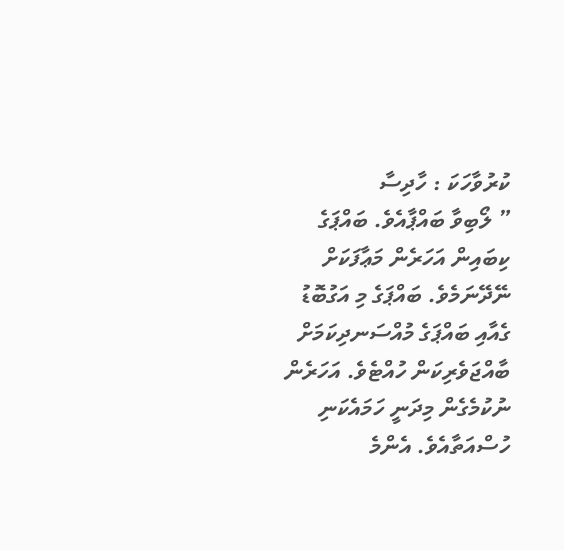ކުރުވާހަކަ : ހާދިސާ
” ލޯބިވާ ބައްޕާއެވެ. ބައްޕަގެ ކިބައިން އަހަރެން މަޢާފަކަށް ނޭދޭނަމެވެ. ބައްޕަގެ މި އަގުބޮޑު ގެއާއި ބައްޕަގެ މުއްސަނދިކަމަށް ބާއްޖަވެރިކަން ހުއްޓެވެ. އަހަރެން ނުކުމެގެން މިދަނީ ހަމައެކަނި ހުސްއަތާއެވެ. އެންމެ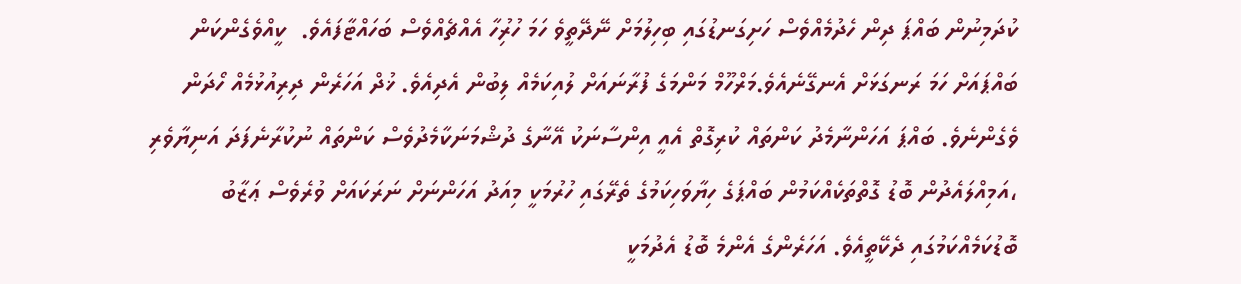ކުދަމިނުން ބައްޕަ ދިން ހެދުމެއްވެސް ހަށިގަނޑުގައި ބިހިލުމަށް ނޭދޭތީވެ ހަމަ ހުރުިހާ އެއްޗެއްވެސް ބަހައްޓާފައެވެ.  ކީއްވެގެންކަން ބައްޕައަށް ހަމަ ރަނގަޅަށް އެނގޭނެއެވެ.މަރްހޫމް މަންމަގެ ފުރާނައަށް ލުއިކަމެއް ލިބުން އެދިއެވެ. ޚުދް އަހަރެން ދިރިއުޅުމެއް ހޯދަން ވެގެންނެވެ. ބައްޕަ އަހަންނާމެދު ކަންތައް ކުރިގޮތް އެއީ އިންސާނަކު އޭނާގެ ދުޝްމަނަކާމެދުވެސް ކަންތައް ނުކުރާނެފަދަ އަނިޔާވެރި ،އަމިއްލައެދުން ބޮޑު ގޮތްތަކެއްކަމުން ބައްޕަގެ ހިޔާވަހިކަމުގެ ތެރޭގައި ހުރުމަކީ މިއަދު އަހަންނަށް ނަރަކައަށް ވުރެވެސް ޢަޒާބު ބޮޑުކަމެއްކަމުގައި ދެކޭތީއެވެ. އަހަރެންގެ އެންމެ ބޮޑު އެދުމަކީ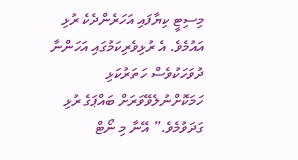މިސިޓީ ކިޔާފައި އަހަރެންދެކެ ރުޅި އައުމެވެ. އެ ރުޅިވެރިކަމުގައި އަހަންނާ ދުވަހަކުވެސް ހަތަރުކަޅި ހަމަކޮށްނުލެވޭވަރަށް ބައްޕަގެ ރުޅި ގަދަވުމެވެ.” އޭނާ މި ނޯޓް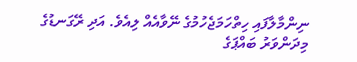ނިންމާލާފައި ހިތްހަމަޖެހުމުގެ ނޭވާއެއް ލިއެވެ. އަދި ރޭގަނޑުގެ މިދަންވަރު ބައްޕަގެ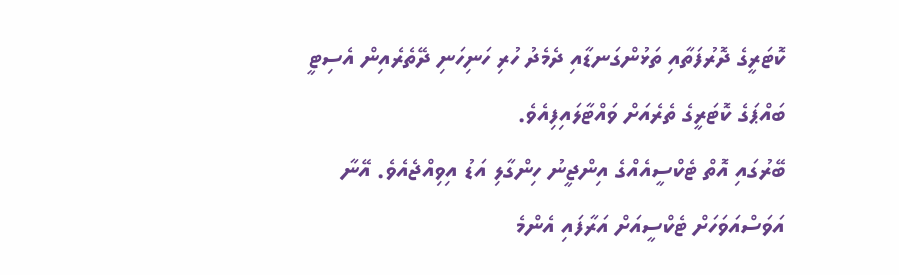ކޮޓަރީގެ ދޮރުފަތާއި ތަޅުންގަނޑާއި ދެމެދު ހުރި ހަނިހަނި ދޭތެރެއިން އެސިޓީ ބައްޕަގެ ކޮޓަރީގެ ތެރެއަށް ވައްޓާލައިފިއެވެ.
ބޭރުގައި އޮތް ޓެކްސީއެއްގެ އިންޖީނު ހިންގާލި އަޑު އިވިއްޖެއެވެ. އޭނާ އަވަސްއަވަހަށް ޓެކްސީއަށް އަރާފައި އެންމެ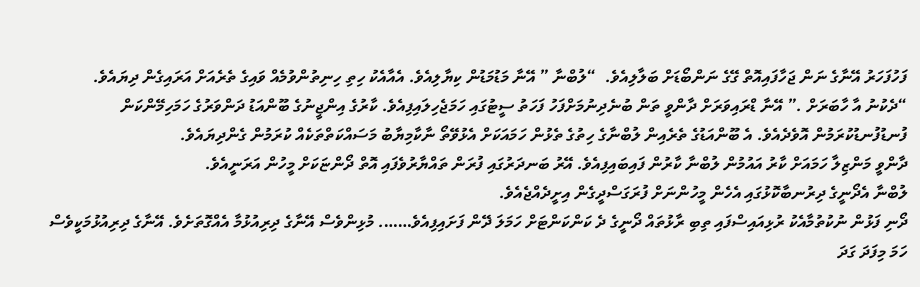ފަހުފަހަރު އޭނާގެ ނަން ޖަހާފައިއޮތް ގޭގެ ނަންބޯޑަށް ބަލާލިއެވެ.  “ލުބްނާ ” އޭނާ މަޑުމަޑުން ކިޔާލިއެވެ. އެއާއެކު ހިތި ހިނިތުންވުމެއް ވައިގެ ތެރެއަށް އަރައިގެން ދިޔައެވެ.
“ދެކުނު އާ ހާބަރަށް .” އޭނާ ޑްރައިވަރަށް ދާންވީ ތަން ބުނެދިނުމަށްފަހު ފަހަތު ސީޓުގައި ހަމަޖެހިލައިފިއެވެ. ކާރުގެ އިންޖީނުގެ ބޫންއަޑު ދަންވަރުގެ ހަމަހިމޭންކަން ފުނޑުފުނޑުކުރަމުން އޮވެދެއެވެ. އެ ބޫންއަޑުގެ ތެރެއިން ލުބްނާގެ ހިތުގެ ތެޅުން ހަމައަކަށް އެޅުވޭތޯ ނާކާމިޔާބު މަސައްކަތްތަކެއް ކުރަމުން ގެންދިޔައެވެ.
ދާންވީ މަންޒިލާ ހަމައަށް ކާރު އައުމުން ލުބްނާ ކާރުން ފައިބައިފިއެވެ. އޭރު ބަނދަރުގައި ފުރަން ތައްޔާރުވެފައި އޮތް ދޯންޏަކަށް މީހުން އަރަނީއެވެ.
ލުބްނާ އެދޯނީގެ ދިރުނބާކޮޅުގައި އެހެން މީހުންނަށް ފުރަގަސްދީގެން އިށީދެއްޖެއެވެ.
ދޯނި ފަޅުން ނުކުތުމާއެކު ރުޅިއައިސްފައި ތިބި ރާޅުތައް ދޯނީގެ ދެ ކަންކަންޓަށް ހަމަލަ ދޭން ފަށައިފިއެވެ……. މުޅިންވެސް އޭނާގެ ދިރިއުޅުމާ އެއްގޮތަށެވެ. އޭނާގެ ދިރިއުޅުމަކީވެސް ހަމަ މިފަދަ ގަދަ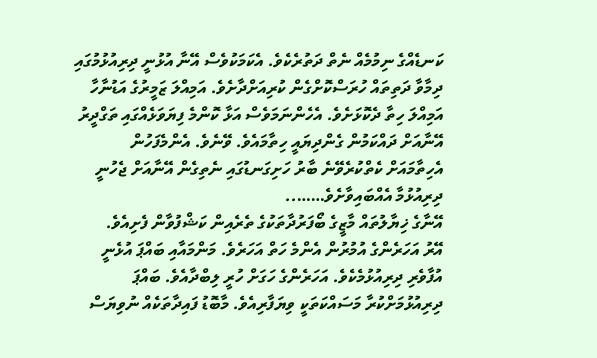ކަނޑެއްގެ ނިމުމެއް ނެތް ދަތުރެކެވެ. އެކަމަކުވެސް އޭނާ އުޅުނީ ދިރިއުޅުމުގައި ދިމާވާ ދަތިތައް ހުރަސްކޮށްގެން ކުރިއަށްދާށެވެ. އަމިއްލަ ޒަމީރުގެ އަޑުނާހާ  އަމިއްލަ ހިތާ ދެކޮޅަށެވެ. އެހެންނަމަވެސް އަޅާ ކޮންމެ ފިޔަވަޅެއްގައި ތަގްދީރު އޭނާއަށް ދައްކަމުން ގެންދިޔައީ ހިތާމައެވެ. ވޭނެވެ. އެންމެފަހުން އެހިތާމައަށް ކެތްކުރެވޭނެ ބާރު ހަށިގަނޑުގައި ނެތިގެން އޭނާއަށް ޖެހުނީ ދިރިއުޅުމާ އެއްބައިވާށެވެ……..
އޭނާގެ ޚިޔާލުތައް މާޒީގެ ބޯފަރުދާތަކުގެ ތެރެއިން ކަޝްފުވާން ފެށިއެވެ.
އޭރު އަހަރެންގެ އުމުރުން އެންމެ ހަތް އަހަރެވެ. މަންމައާއި ބައްޕަ އުޅެނީ އުފާވެރި ދިރިއުޅުމެކެވެ. އަހަރެންގެ ހަގަށް ހުރީ ލިބްދާއެވެ. ބައްޕަ ދިރިއުޅުމަށްކުރާ މަސައްކަތަކީ ވިޔަފާރިއެވެ. މާބޮޑު ފައިދާތަކެއް ނުވިޔަސް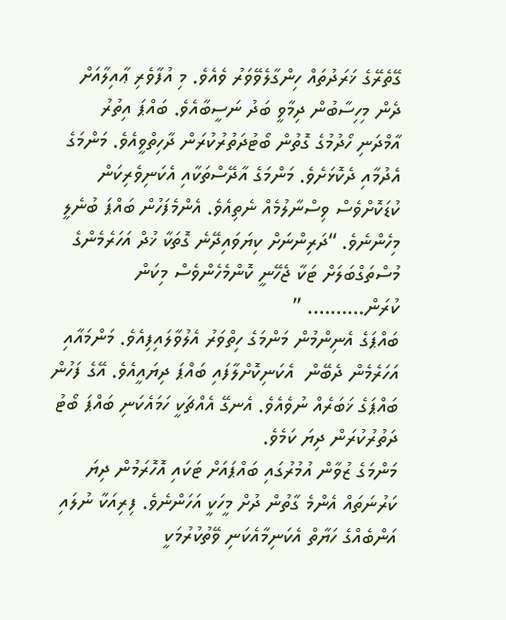ގޭތެރޭގެ ޚަރަދުތައް ހިންގާލެވޭވަރު ވެއެވެ. މި އުފާވެރި ޢާއިލާއަށް ދެން މިހިސާބުން ދިމާވީ ބަދު ނަސީބާއެވެ. ބައްޕަ އިތުރު އާމްދަނި ހޯދުމުގެ ގޮތުން ބޯޓުދަތުރުކުރަން ދާހިތްވީއެވެ. މަންމަގެ އެދުމާއި ދެކޮޅަށެވެ. މަންމަގެ އާދޭސްތަކާއި އެކަނިވެރިކަން ކުޑަކޮށްވެސް ވިސްނާލުމެއް ނެތިއެވެ. އެންމެފަހުން ބައްޕަ ބުނެލީ މިހެންނެވެ. “ދަރިންނަށް ކިޔަވައިދޭނެ ގޮތަކާ ޚުދް އަހަރެމެންގެ މުސްތަގްބަލަށް ޓަކާ ޖެހޭނީ ކޮންމެހެންވެސް މިކަން ކުރަން………. ”
ބައްޕަގެ އެނިންމުން މަންމަގެ ހިތްވަރު އެލުވާލައިފިއެވެ. މަންމައާއި އަހަރެމެން ދެބޭން  އެކަނިކޮށްލާފައި ބައްޕަ ދިޔައީއެވެ. އޭގެ ފަހުން ބައްޕަގެ ޚަބަރެއް ނުވެއެވެ. އެނގޭ އެއްޗަކީ ހަމައެކަނި ބައްޕަ ބޯޓު ދަތުރުކުރަން ދިޔަ ކަމެވެ.
މަންމަގެ ޒުވާން އުމުރުގައި ބައްޕައަށް ޓަކައި އޮހޮރަމުން ދިޔަ ކަރުނަތައް އެންމެ ގާތުން ދުށް މީހަކީ އަހަންނެވެ. ފިރިއަކާ ނުލައި އަންބެއްގެ ހަޔާތް އެކަނިމާއެކަނި ވޭތުކުރުމަކީ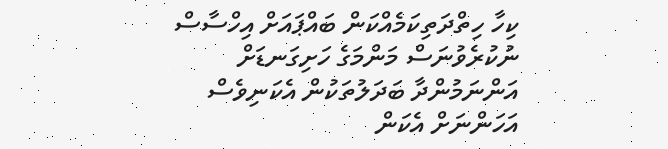ކިހާ ހިތްދަތިކަމެއްކަން ބައްޕައަށް އިހްސާސް ނުކުރެވުނަސް މަންމަގެ ހަށިގަނޑަށް އަންނަމުންދާ ބަދަލުތަކުން އެކަނިވެސް އަހަންނަށް އެކަން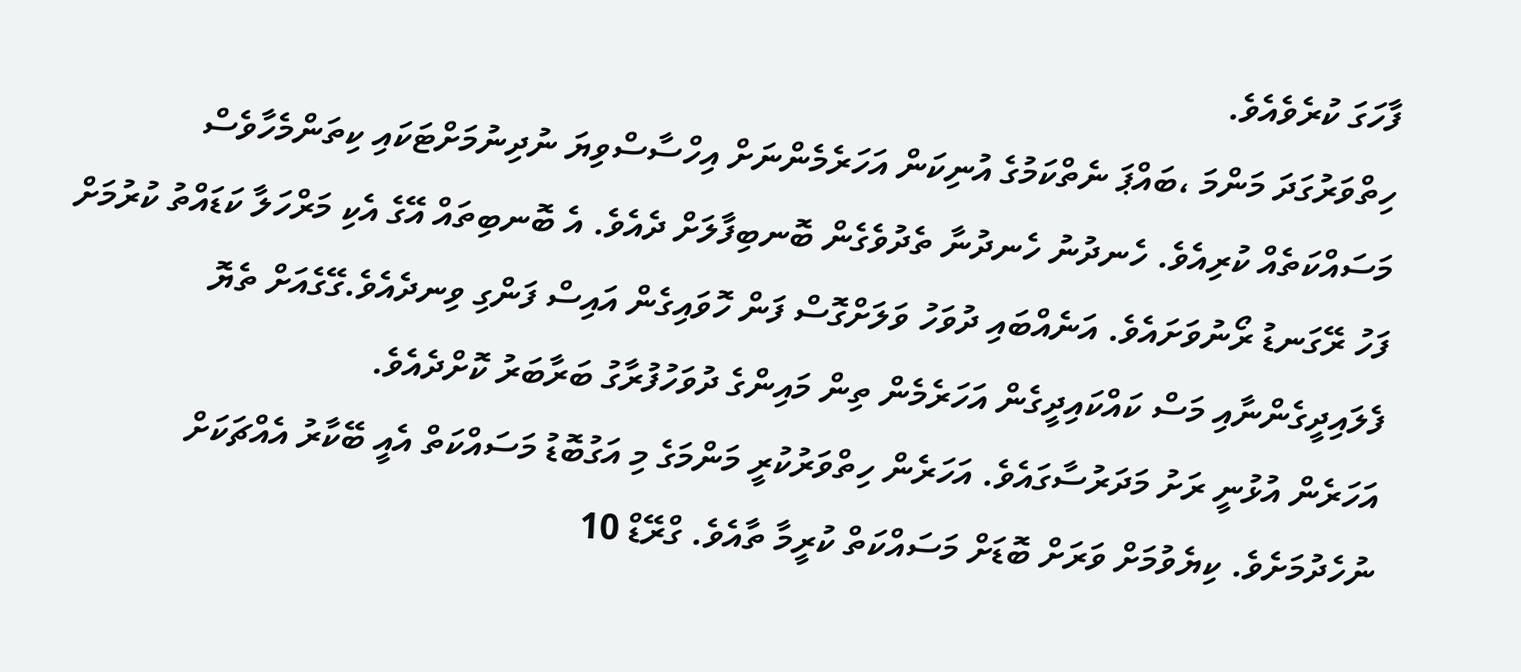ފާހަގަ ކުރެވެއެވެ.
ހިތްވަރުގަދަ މަންމަ ،ބައްޕަ ނެތްކަމުގެ އުނިކަން އަހަރެމެންނަށް އިހްސާސްވިޔަ ނުދިނުމަށްޓަކައި ކިތަންމެހާވެސް މަސައްކަތެއް ކުރިއެވެ. ހެނދުނު ހެނދުނާ ތެދުވެގެން ބޮނބިފާލަށް ދެއެވެ. އެ ބޮނބިތައް އޭގެ އެކި މަރްހަލާ ކަޑައްތު ކުރުމަށް ފަހު ރޭގަނޑު ރޯނުވަށައެވެ. އަނެއްބައި ދުވަހު ވަލަށްގޮސް ފަން ހޮވައިގެން އައިސް ފަންގި ވިނދެއެވެ.ގޭގެއަށް ތެޔޮ ފެލައިދީގެންނާއި މަސް ކައްކައިދީގެން އަހަރެމެން ތިން މައިންގެ ދުވަހުފުރާގު ބަރާބަރު ކޮށްދެއެވެ.
އަހަރެން އުޅުނީ ރަށު މަދަރުސާގައެވެ. އަހަރެން ހިތްވަރުކުރީ މަންމަގެ މި އަގުބޮޑު މަސައްކަތް އެއީ ބޭކާރު އެއްޗަކަށް ނުހެދުމަށެވެ. ކިޔެވުމަށް ވަރަށް ބޮޑަށް މަސައްކަތް ކުރީމާ ތާއެވެ. ގްރޭޑް 10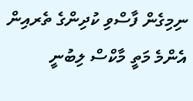ނިމިގެން ފާސްވި ކުދިންގެ ތެރއިން އެންމެ މަތީ މާކްސް ލިބުނީ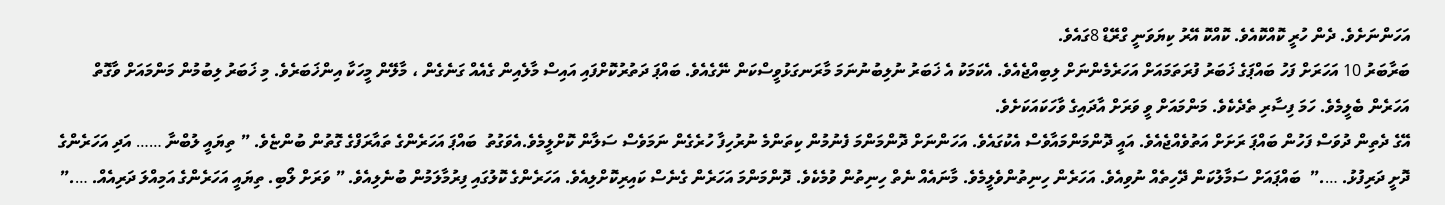އަހަންނަށެވެ. ދެން ހުރީ ކޮއްކޮއެވެ. ކޮއްކޮ އޭރު ކިޔަވަނީ ގްރޭޑް 8ގައެވެ.
ބަރާބަރު 10 އަހަރަށް ފަހު ބައްޕަގެ ޚަބަރު ފުރަތަމައަށް އަހަރެމެންނަށް ލިބިއްޖެއެވެ. އެކަމަކު އެ ޚަބަރު ނުލިބުނުނަމަ މާރަނގަޅުވީސްކަން ނޭގެއެވެ. ބައްޕަ ދަތުރުކޮށްފައި އައިސް މާލެއިން ގެއެއް ގަނެގެން ، މާލޭން މީހަކާ އިންޚަބަރެވެ. މި ޚަބަރު ލިބުމުން މަންމައަށް ވާގޮތް އަހަރެން ބެލީމެވެ. ހަމަ ފިސާރި ތެދެކެވެ. މަންމައަށް ވީ ވަރަށް އާދައިގެ ވާހަކައަކަށެވެ.
އޭގެ ދެތިން ދުވަސް ފަހުން ބައްޕަ ރަށަށް އަތުވެއްޖެއެވެ. އައީ ދޮންމަންމައާވެސް އެކުގައެވެ. އަހަންނަށް ދޮންމަންމަ ފެނުމުން ކިތަންމެ ނުރުހިފާ ހުރެގެން ނަމަވެސް ސަލާން ކޮށްލީމެވެ.އެވަގުތު  ބައްޕަ އަހަރެންގެ ތައާރަފްގެ ގޮތުން ބުންޏެވެ. ” ތިޔައީ ލުބްނާ …… އަދި އަހަރެންގެ ދޮށީ ދަރިފުޅު. ….”  ބައްޕައަށް ސަމާލުކަން ދޭހިތެއް ނުވިއެވެ. އަހަރެން ހިނިތުންވެލީމެވެ. މާނައެއް ނެތް ހިނިތުން ވުމެކެވެ. ދޮންމަންމަ އަހަރެން ގެނެސް ކައިރިކޮށްލިއެވެ. އަހަރެންގެ ކޮލުގައި ފިރުމާލަމުން ބުނެލިއެވެ. ” ވަރަށް ލޯބި. ތިޔައީ އަހަރެންގެ އަމިއްލަ ދަރިއެއް. ….”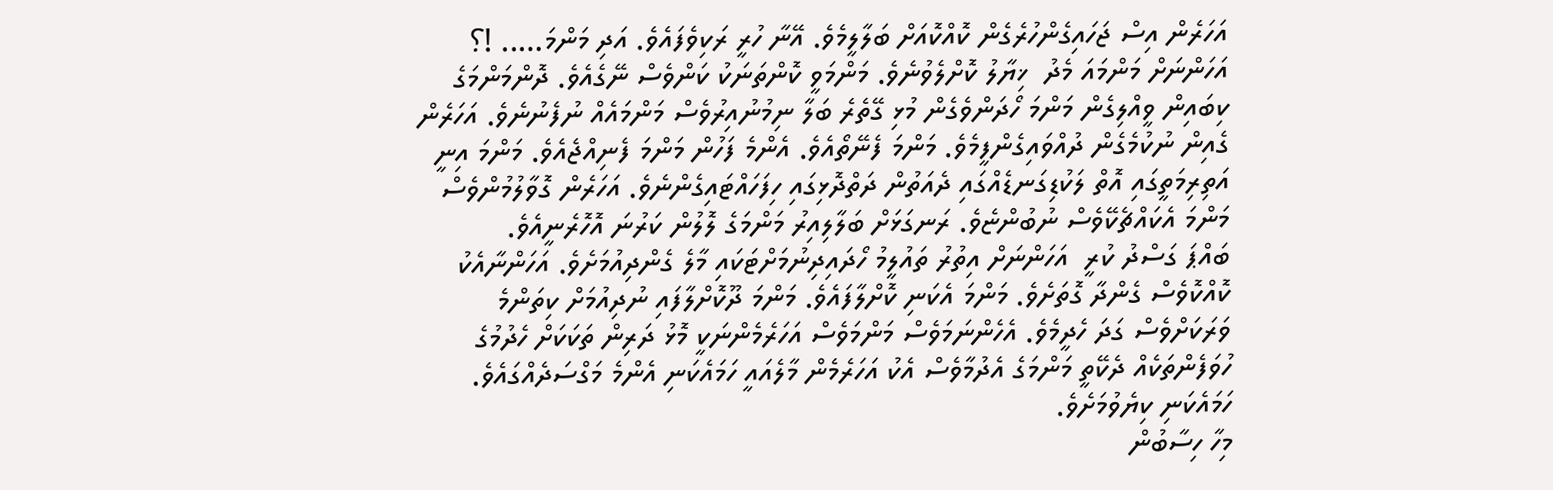އަހަރެން އިސް ޖަހައިގެންހުރެގެން ކޮއްކޮއަށް ބަލާލީމެވެ. އޭނާ ހުރީ ރަކިވެފައެވެ. އަދި މަންމަ….. !؟  އަހަންނަށް މަންމައަ މެދު  ޚިޔާލު ކޮށްލެވުނެވެ. މަންމަވީ ކޮންތަނަކު ކަންވެސް ނޭގެއެވެ. ދޮންމަންމަގެ ކިބައިން ވީއްލިގެން މަންމަ ހޯދަންވެގެން މުޅި ގޭތެރެ ބަލާ ނިމުނުއިރުވެސް މަންމައެއް ނުފެނުނެވެ. އަހަރެން  ގެއިން ނުކުމެގެން ދުއްވައިގެންފީމެވެ. މަންމަ ފެނޭތޯއެވެ. އެންމެ ފަހުން މަންމަ ފެނިއްޖެއެވެ. މަންމަ އިނީ އަތިރިމަތީގައި އޮތް ލަކުޑިގަނޑެއްގައި ދެއަތުން ދަތްދޮޅިގައި ހިފަހައްޓައިގެންނެވެ. އަހަރެން ގޮވާލުމުންވެސް މަންމަ އެކައްޗެކޭވެސް ނުބުންޏެވެ. ރަނގަޅަށް ބަލާލިއިރު މަންމަގެ ލޮލުން ކަރުނަ އޮހޮރެނީއެވެ.
ބައްޕަ ގަސްދު ކުރީ  އަހަންނަށް އިތުރު ތައުލީމު ހޯދައިދިނުމަށްޓަކައި މާލެ ގެންދިއުމަށެވެ. އަހަންނާއެކު ކޮއްކޮވެސް ގެންދާ ގޮތަށެވެ. މަންމަ އެކަނި ކޮށްލާފައެވެ. މަންމަ ދޫކޮށްލާފައި ނުދިއުމަށް ކިތަންމެ ވަރަކަށްވެސް ގަދަ ހެދީމެވެ. އެހެންނަމަވެސް މަންމަވެސް އަހަރެމެންނަކީ މޮޅު ދަރިން ތަކަކަށް ހެދުމުގެ ހުވަފެންތަކެއް ދެކޭތީ މަންމަގެ އެދުމާވެސް އެކު އަހަރެމެން މާލެއައީ ހަމައެކަނި އެންމެ މަގްސަދެއްގައެވެ. ހަމައެކަނި ކިޔެވުމަށެވެ.
މިހާ ހިސާބުން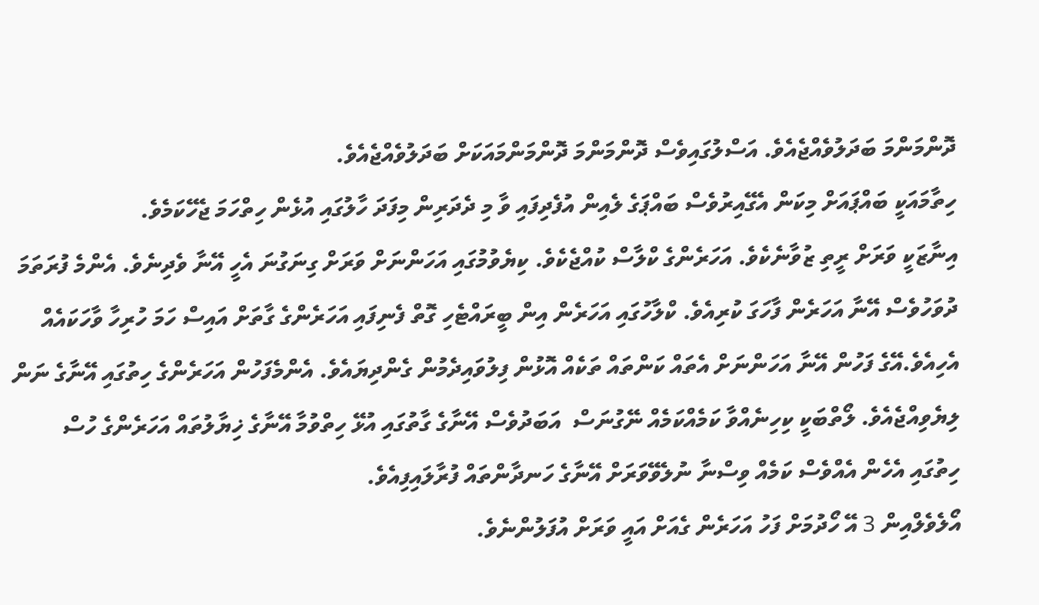ދޮންމަންމަ ބަދަލުވެއްޖެއެވެ. އަސްލުގައިވެސް ދޮންމަންމަ ދޮންމަންމައަކަށް ބަދަލުވެއްޖެއެވެ.
ހިތާމައަކީ ބައްޕައަށް މިކަން އެގޭއިރުވެސް ބައްޕަގެ ލެއިން އުފެދިފައި ވާ މި ދެދަރިން މިފަދަ ހާލުގައި އުޅެން ހިތްހަމަ ޖެހޭކަމެވެ.
އިނާޒަކީ ވަރަށް ރީތި ޒުވާނެކެވެ. އަހަރެންގެ ކްލާސް ކުއްޖެކެވެ. ކިޔެވުމުގައި އަހަންނަށް ވަރަށް ގިނަގުނަ އެހީ އޭނާ ވެދިނެވެ. އެންމެ ފުރަތަމަ ދުވަހުވެސް އޭނާ އަހަރެން ފާހަގަ ކުރިއެވެ. ކްލާހުގައި އަހަރެން އިން ބީރައްޓެހި ގޮތް ފެނިފައި އަހަރެންގެ ގާތަށް އައިސް ހަމަ ހުރިހާ ވާހަކައެއް އެހިއެވެ.އޭގެ ފަހުން އޭނާ އަހަންނަށް އެތައް ކަންތައް ތަކެއް އޮޅުން ފިލުވައިދެމުން ގެންދިޔައެވެ. އެންމެފަހުން އަހަރެންގެ ހިތުގައި އޭނާގެ ނަން ލިޔެވިއްޖެއެވެ. ލޯތްބަކީ ކިހިނެއްވާ ކަމެއްކަމެއް ނޭގުނަސް  އަބަދުވެސް އޭނާގެ ގާތުގައި އުޅޭ ހިތްވުމާ އޭނާގެ ޚިޔާލުތައް އަހަރެންގެ ހުސް ހިތުގައި އެހެން އެއްވެސް ކަމެއް ވިސްނާ ނުލެވޭވަރަށް އޭނާގެ ހަނދާންތައް ފުރާލައިފިއެވެ.
އޯލެވެލްއިން 3 އޭ ހޯދުމަށް ފަހު އަހަރެން ގެއަށް އައީ ވަރަށް އުފަލުންނެވެ.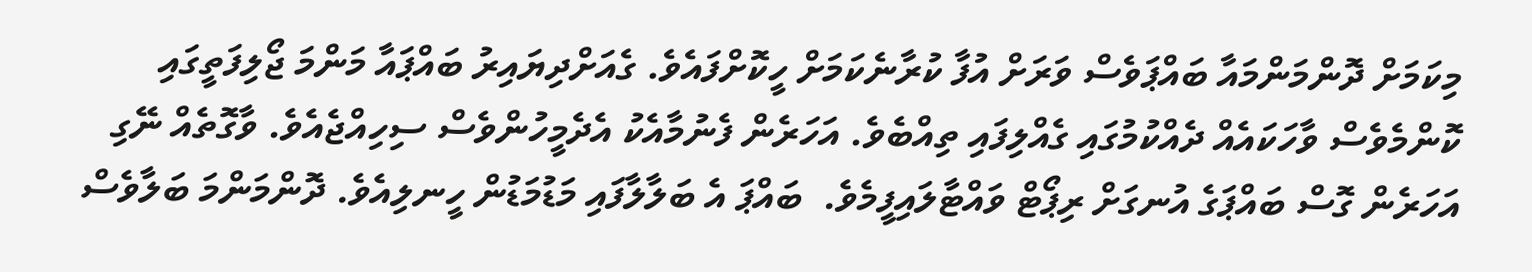މިކަމަށް ދޮންމަންމައާ ބައްޕަވެސް ވަރަށް އުފާ ކުރާނެކަމަށް ހީކޮށްފައެވެ. ގެއަށްދިޔައިރު ބައްޕައާ މަންމަ ޖޯލިފަތީގައި ކޮންމެވެސް ވާހަކައެއް ދެއްކުމުގައި ގެއްލިފައި ތިއްބެވެ. އަހަރެން ފެނުމާއެކު އެދެމީހުންވެސް ސިހިއްޖެއެވެ. ވާގޮތެއް ނޭގި އަހަރެން ގޮސް ބައްޕަގެ އުނގަށް ރިޕޯޓް ވައްޓާލައިފީމެވެ.  ބައްޕަ އެ ބަލާލާފައި މަޑުމަޑުން ހީނލިއެވެ. ދޮންމަންމަ ބަލާވެސް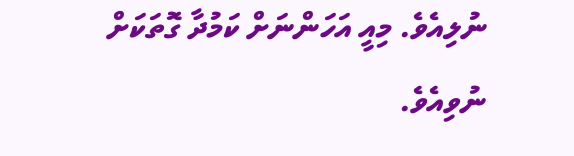ނުލިއެވެ. މިއީ އަހަންނަށް ކަމުދާ ގޮތަކަށް ނުވިއެވެ.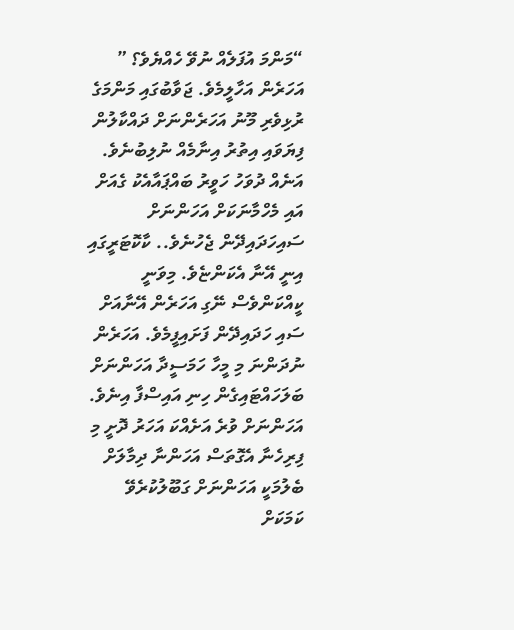“މަންމަ އުފަލެއް ނުވޭ ހެއްޔެވެ؟ ” އަހަރެން އަހާލީމެވެ. ޖަވާބުގައި މަންމަގެ ރުޅިވެރި މޫނު އަހަރެންނަށް ދައްކާލުން ފިޔަވައި އިތުރު އިނާމެއް ނުލިބުނެވެ.
އަނެއް ދުވަހު ހަވީރު ބައްޕައާއެކު ގެއަށް އައި މެހްމާނަކަށް އަހަންނަށް ސައިހަދައިދޭން ޖެހުނެވެ.. ކާކޮޓަރީގައި އިނީ އޭނާ އެކަންޏެވެ. މިވަނީ ކީއްކަންވެސް ނޭގި އަހަރެން އޭނާއަށް ސައި ހަދައިދޭން ފަށައިފީމެވެ. އަހަރެން ނުދަންނަ މި މީހާ ހަމަސީދާ އަހަންނަށް ބަލަހައްޓައިގެން ހިނި އައިސްފާ އިނެވެ. އަހަންނަށް ވުރެ އަށެއްކަ އަހަރު ދޮށީ މި ފިރިހެނާ އެގޮތަސް އަހަންނާ ދިމާލަށް ބެލުމަކީ އަހަންނަށް ގަބޫލުކުރެވޭ ކަމަކަށް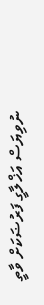ނުވިޔަސް އަޚްލާގީ ފަރުޟަކަށް ވާތީ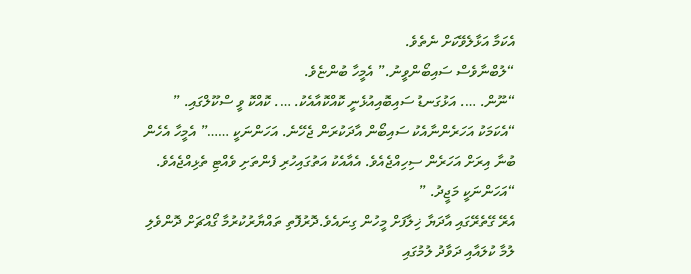އެކަމާ އަޅާލެވޭކަށް ނެތެވެ.
“ލުބްނާވެސް ސައިބޯންވީނު.” އެމީހާ ބުންޏެވެ.
“ނޫން. …. އަޅުގަނޑު ސައިބޮއިއުޅެނީ ކޮއްކޮއާއެކު. …. ކޮއްކޮ ވީ ސްކޫލްގައި. ”
“އެކަމަކު އަހަރެންނާއެކު ސައިބޯން އާދަކުރަން ޖެހޭނެ. އަހަންނަކީ ……” އެމީހާ އެހެން ބުނާ އިރަށް އަހަރެން ސިހިއްޖެއެވެ. އެއާއެކު އަތުގައިހުރި ފެންތަށި ވެއްޓި ތެޅިއްޖެއެވެ.
“އަހަންނަކީ މަޖީދު. ”
އެރޭ ގޭތެރޭގައި އާދަޔާ ޚިލާފަށް މީހުން ގިނައެވެ.ދޮރުފޮތި ތައްޔާރުކުރުމާ ގޯއްޗަށް ދޮންވެލި ލުމާ ކުލައާއި ދަވާދު ލުމުގައި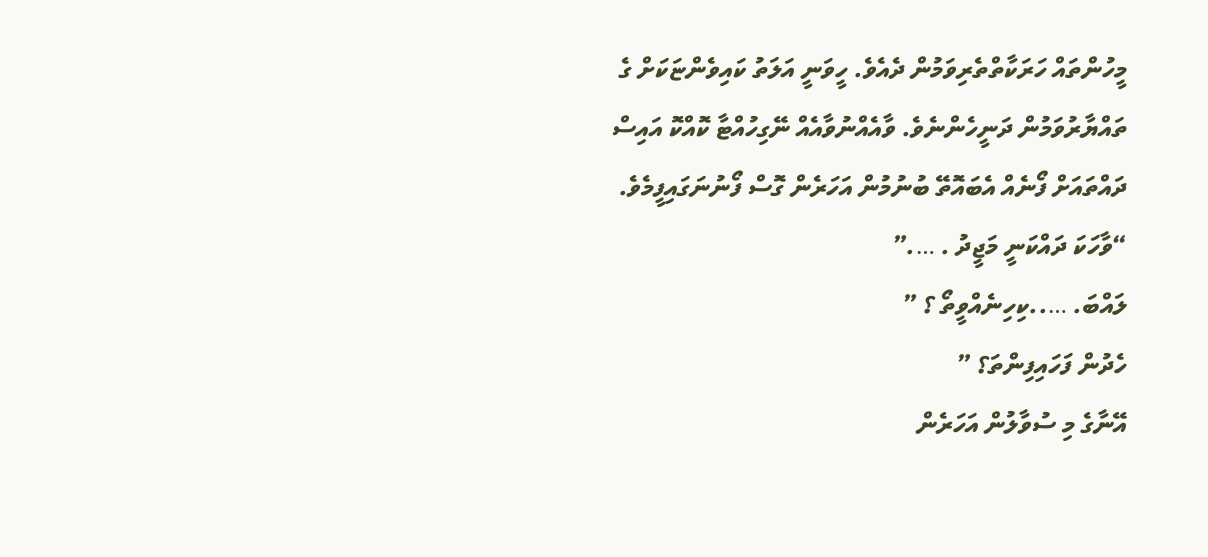މީހުންތައް ހަރަކާތްތެރިވަމުން ދެއެވެ. ހީވަނީ އަލަތު ކައިވެންޏަކަށް ގެ ތައްޔާރުވަމުން ދަނީހެންނެވެ. ވާއެއްނުވާއެއް ނޭގިހުއްޓާ ކޮއްކޮ އައިސް ދައްތައަށް ފޯނެއް އެބައޮތޭ ބުނުމުން އަހަރެން ގޮސް ފޯނުނަގައިފީމެވެ.
“ވާހަކަ ދައްކަނީ މަޖީދު . ….”
ލައްބަ. …..ކިހިނެއްވީތޯ ؟ ”
ހެދުން ފަހައިފިންތަ؟ ”
އޭނާގެ މި ސުވާލުން އަހަރެން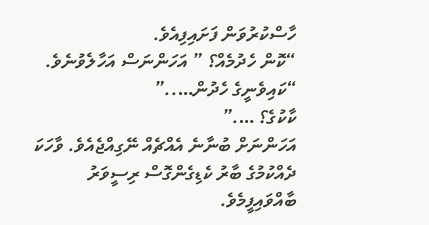ހާސްކުރުވަން ފަށައިފިއެވެ.
“ކޮން ހެދުމެއް؟ ” އަހަންނަސް އަހާލެވުނެވެ.
“ކައިވެނީގެ ހެދުން…..”
ކާކުގެ؟ ….”
އަހަންނަށް ބުނާނެ އެއްޗެއް ނޭގިއްޖެއެވެ. ވާހަކަ ދެއްކުމުގެ ބާރު ކެޑިގެންގޮސް ރިސީވަރު ބާއްވައިފީމެވެ.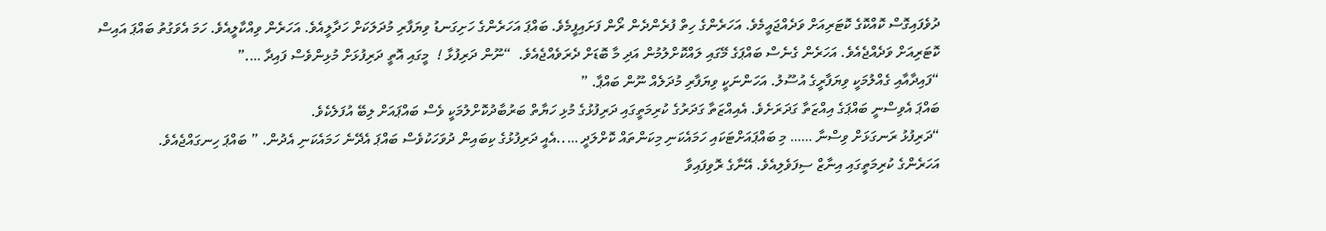ދުވެފައިގޮސް ކޮއްކޮގެ ކޮޓަރިއަށް ވަދެއްޖައީމެވެ. އަހަރެންގެ ހިތް ފުރެންދެން ރޯން ފަށައިފީމެވެ. ބައްޕަ އަހަރެންގެ ހަށިގަނޑު ވިޔަފާރި މުދަލަކަށް ހަދާލީއެވެ. އަހަރެން ވިއްކާލީއެވެ. ހަމަ އެވަގުތު ބައްޕަ އައިސް ކޮޓަރިއަށް ވަދެއްޖެއެވެ. އަހަރެން ގެނެސް ބައްޕަގެ މޭގައި ލައްކޮށްލުމުން އަދި މާ ބޮޑަށް ދެރަވެއްޖެއެވެ.  “ނޫން ދަރިފުޅާ !  މީގައި އޮތީ ދަރިފުޅަށް މުޅިންވެސް ފައިދާ ….”
“ފައިދާއާއި ގެއްލުމަކީ ވިޔަފާރީގެ އުސޫލު. އަހަންނަކީ ވިޔަފާރި މުދަލެއް ނޫން ބައްޕާ. ”
ބައްޕަ އެވިސްނީ ބައްޕަގެ އިއްޒަތާ ގަދަރަށެވެ. އެއިއްޒަތާ ގަދަރުގެ ކުރިމަތީގައި ދަރިފުޅުގެ މުޅި ހަޔާތް ބަރުބާދުކޮށްލުމަކީ ވެސް ބައްޕައަށް ލިބޭ އުފަލެކެވެ.
“ދަރިފުޅު ރަނގަޅަށް ވިސްނާ …… މި ބައްޕައަށްޓަކައި ހަމައެކަނި މިކަންތައް ކޮށްލަދީ …..އެއީ ދަރިފުޅުގެ ކިބައިން ދުވަހަކުވެސް ބައްޕަ އެދޭނެ ހަމައެކަނި އެދުން. ” ބައްޕަ ހިނގައްޖެއެވެ.
އަހަރެންގެ ކުރިމަތީގައި އިނާޒް ސިފަވެލިއެވެ. އޭނާގެ ރޮވިފައިވާ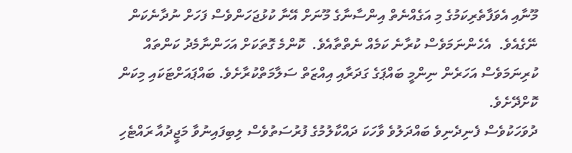މޫނާއި އެވަފާތެރިކަމުގެ މި އަގެއްނެތް އިންސާނާގެ މޫނަށް އޭނާ ކުޅުޖަހަންވެސް ފަހަށް ނުދާނެކަން ނޭގެއެވެ.  އެހެންނަމަވެސް ކުރާނެ ކަމެއް ނެތްތާއެވެ.  ކޮންމެ ގޮތަކަށް އަހަންނާމެދު ކަންތައް ކުރިނަމަވެސް އަހަރެން ނިންމީ ބައްޕަގެ ގަދަރާއި އިއްޒަތް ސަލާމަތްކުރާށެވެ. ބައްޕައަށްޓަކައި މިކަން ކޮށްދޭށެވެ.
ދުވަހަކުވެސް ފެނިދެނިވެ ބައްދަލުވެ ވާހަކަ ދައްކާލުމުގެ ފުރުސަތުވެސް ލިބިފައިނުވާ މަޖީދުއާ ރައްޓެހި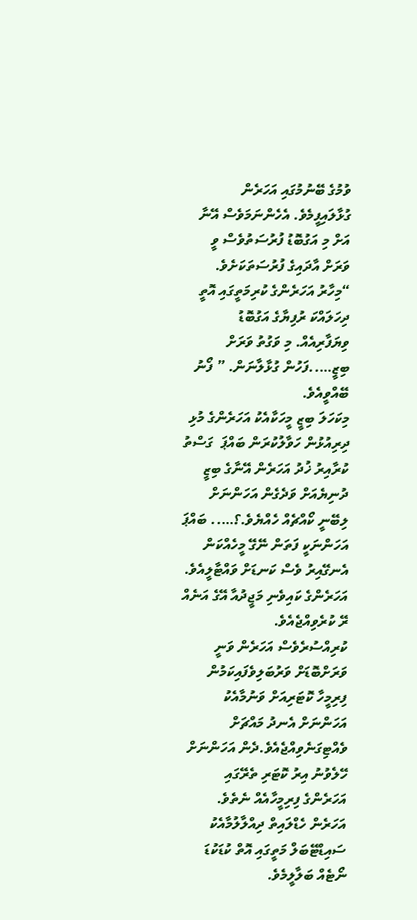ވުމުގެ ބޭނުމުގައި އަހަރެން ގުޅާލައިފީމެވެ. އެހެންނަމަވެސް އޭނާ އަށް މި އަގުބޮޑު ފުރުސަތުވެސް ވީ ވަރަށް އާދައިގެ ފުރުސަތަކަށެވެ. “މިހާރު އަހަރެންގެ ކުރިމަތީގައި އޮތީ ދިހަލައްކަ ރުފިޔާގެ އަގުބޮޑު ވިޔަފާރިއެއް. މި ވަގުތު ވަރަށް ބިޒީ…..ފަހުން ގުޅާލާނަން. ” ފޯނު ބޭއްވީއެވެ.
މިކަހަލަ ބިޒީ މީހަކާއެކު އަހަރެންގެ މުޅި ދިރިއުޅުން ހަވާލުކުރަން ބައްޕަ  ގަސްތު ކުރާއިރު ޚުދު އަހަރެން އޭނާގެ ބިޒީ ދުނިޔެއަށް ވަދެގެން އަހަންނަށް ލިބޭނީ ކޯއްޗެއް ހެއްޔެވެ.؟….. ބައްޕަ އަހަންނަކީ ފަތަން ނޭގޭ މީހެއްކަން އެނގޭއިރު ވެސް ކަނޑަށް ވައްޓާލީއެވެ.
އަހަރެންގެ ކައިވެނި މަޖީދުއާ އޭގެ އަނެއް ރޭ ކުރެވިއްޖެއެވެ.
ކުރިއްސުރެވެސް އަހަރެން ވަނީ ވަރަށްބޮޑަށް ވަރުބަލިވެފައިކަމުން ފިރިމީހާ ކޮޓަރިއަށް ވަނުމާއެކު އަހަންނަށް އެނދު މައްޗަށް ވެއްޓިގަނެވިއްޖެއެވެ.ދެން އަހަންނަށް ހޭލެވުނު އިރު ކޮޓަރި ތެރޭގައި އަހަރެންގެ ފިރިމީހާއެއް ނެތެވެ. އަހަރެން ހެޑްލައިތް ދިއްލާލުމާއެކު ސައިޑްޓޭބަލް މަތީގައި އޮތް ކުޑަކުޑަ ނޯޓެއް ބަލާލީމެވެ.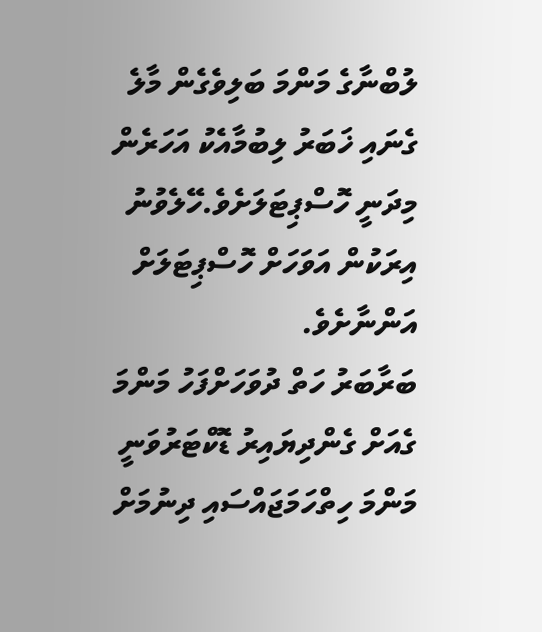ލުބްނާގެ މަންމަ ބަލިވެގެން މާލެ ގެނައި ޚަބަރު ލިބުމާއެކު އަހަރެން މިދަނީ ހޮސްޕިޓަލަށެވެ.ހޭލެވުނު އިރަކުން އަވަހަށް ހޮސްޕިޓަލަށް އަންނާށެވެ.
ބަރާބަރު ހަތް ދުވަހަށްފަހު މަންމަ ގެއަށް ގެންދިޔައިރު ޑޮކްޓަރުވަނީ މަންމަ ހިތްހަމަޖައްސައި ދިނުމަށް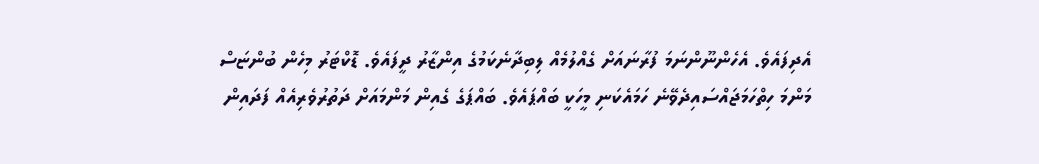އެދިފައެވެ. އެހެންނޫންނަމަ ފުރާނައަށް ގެއްލުމެއް ލިބިދާނެކަމުގެ އިންޒާރު ދީފައެވެ. ޑޮކްޓަރު މިހެން ބުންޏަސް މަންމަ ހިތްހަމަޖައްސައިދެވޭނެ ހަމައެކަނި މީހަކީ ބައްޕައެވެ. ބައްޕަގެ ގެއިން މަންމައަށް ދަތުރުވެރިއެއް ފަދައިން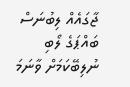ޖާގައެއް ލިބުނަސް ބައްޕަގެ ލޯބި ނުލިބޭކަމަށް ވާނަމަ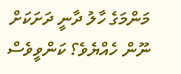މަންމަގެ ހާލު ދާނީ ދަށަކަށް ނޫން ހެއްޔެވެ؟ ކަންވީވެސް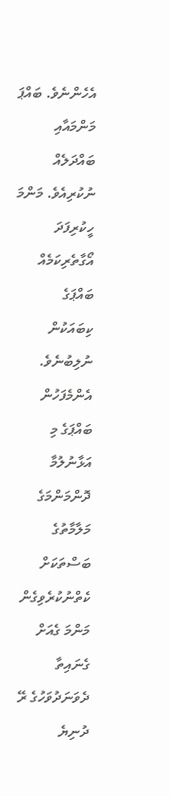އެހެންނެވެ. ބައްޕަ މަންމައާއި ބައްދަލެއް ނުކުރިއެވެ. މަންމަ ހީކުރިފަދަ އޯގާތެރިކަމެއް  ބައްޕަގެ ކިބައަކުން ނުލިބުނެވެ. އެންމެފަހުން ބައްޕަގެ މި އަޅާނުލުމާ ދޮންމަންމަގެ މަލާމާތުގެ ބަސްތަކަށް ކެތްނުކުރެވިގެން މަންމަ ގެއަށް ގެނައިތާ ދެވަނަދުވަހުގެ ރޭ ދުނިޔެ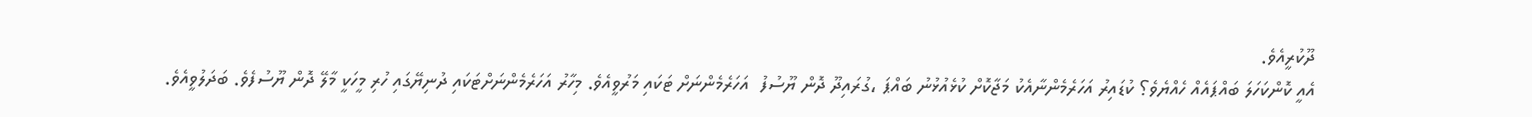ދޫކުރީއެވެ.
އެއީ ކޮންކަހަލަ ބައްޕައެއް ހެއްޔެވެ؟ ކުޑައިރު އަހަރެމެންނާއެކު މަޖާކޮށް ކުޅެއުޅުނު ބައްޕަ ،ގުރައިދޫ ދޮން ޔޫސުފު  އަހަރެމެންނަށް ޓަކައި މަރުވީއެވެ. މިހާރު އަހަރެމެންނަށްޓަކައި ދުނިޔޭގައި ހުރި މީހަކީ މާލޭ ދޮން ޔޫސުފެވެ. ބަދަލުވީއެވެ.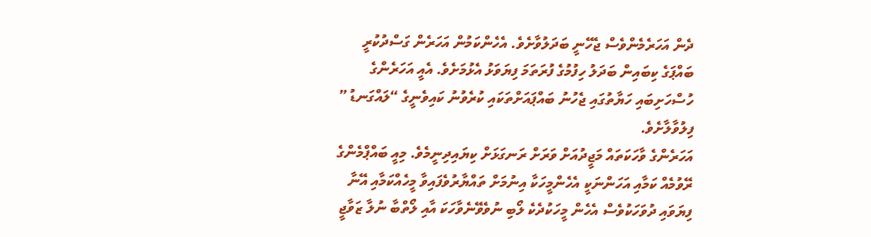ދެން އަހަރެމެންވެސް ޖެހޭނީ ބަދަލުވާށެވެ. އެހެންކަމުން އަހަރެން ގަސްދުކުރީ ބައްޕަގެ ކިބައިން ބަދަލު ހިފުމުގެ ފުރަތަމަ ފިޔަވަޅު އެޅުމަށެވެ. އެއީ އަހަރެންގެ ހުސްހަށިބައި ހަޔާތުގައި ޖެހުނު ބައްޕައަށްތަކައި ކުރެވުނު ކައިވެނީގެ “ލައްގަނޑު ” ފިލުވާލާށެވެ.
އަހަރެންގެ ވާހަކަތައް މަޖީދުއަށް ވަރަށް ރަނގަޅަށް ކިޔައިދިނީމެވެ. މިއީ ބައްޕްމެންގެ ރޭވުމެއް ކަމާއި އަހަންނަކީ އެހެންމީހަކާ އިނުމަށް ތައްޔާރުވެފައިވާ މީހެއްކަމާއި އޭނާ ފިޔަވައި ދުވަހަކުވެސް އެހެން މީހަކުދެކެ ލޯބި ނުވެވޭނެވާހަކަ އާއި ލޯތްބާ ނުލާ ޒަވާޖީ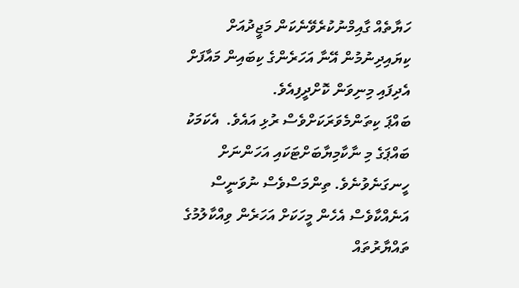ހަޔާތެއް ގާއިމްނުކުރެވޭނެކަން މަޖީދުއަށް ކިޔައިދިނުމުން އޭނާ އަހަރެންގެ ކިބައިން މައާފަށް އެދިފައި މިނިވަން ކޮށްދީފިއެވެ.
ބައްޕަ ކިތަންމެވަރަކަށްވެސް ރުޅި އައެވެ.  އެކަމަކު ބައްޕަގެ މި ނާކާމިޔާބަށްޓަކައި އަހަންނަށް ހީނގަނެވުނެވެ. ތިންމަސްވެސް ނުވަނީސް އަނެއްކާވެސް އެހެން މީހަކަށް އަހަރެން ވިއްކާލުމުގެ ތައްޔާރުތައް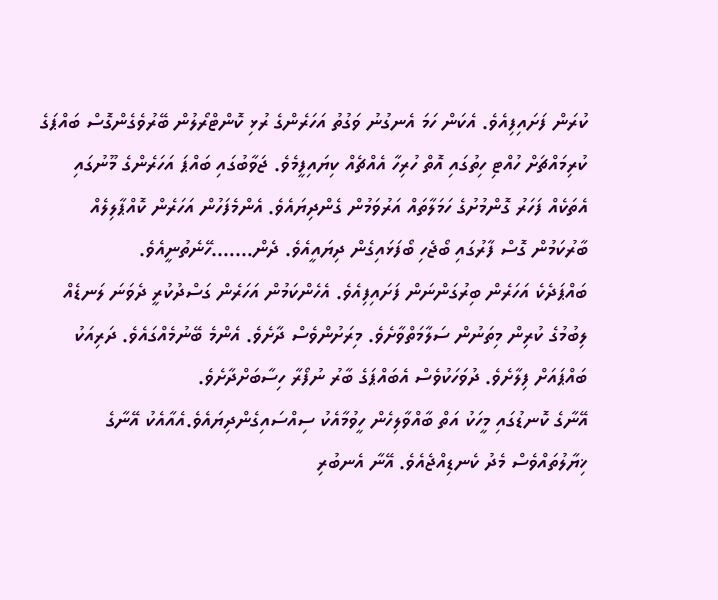ކުރަން ފަށައިފިއެވެ. އެކަން ހަމަ އެނގުނު ވަގުތު އަހަރެންގެ ރުޅި ކޮންޓްރޯލުން ބޭރުވެގެންގޮސް ބައްޕަގެ ކުރިމައްޗަށް ހުއްޓި ހިތުގައި އޮތް ހުރިހާ އެއްޗެއް ކިޔައިފީމެވެ. ޖަވާބުގައި ބައްޕަ އަހަރެންގެ މޫނުގައި އެތަކެއް ފަހަރު ގޮންމުށުގެ ހަމަލާތައް އަރުވަމުން ގެންދިޔައެވެ. އެންމެފަހުން އަހަރެން ކޮއްޕާލިލެއް ބާރުކަމުން ގޮސް ފާރުގައި ބޯޖެހި ބޯފަޅައިގެން ދިޔައީއެވެ. ދެން…….ހޭނެތުނީއެވެ.
ބައްޕަދެކެ އަހަރެން ބިރުގަންނަން ފަށައިފިއެވެ. އެހެންކަމުން އަހަރެން ގަސްދުކުރީ ދެވަނަ ލަނޑެއް ލިބުމުގެ ކުރިން މިތަނުން ސަލާމަތްވާށެވެ. މިރަށުންވެސް ދާށެވެ. އެންމެ ބޭނުމެއްގައެވެ. ދަރިއަކު ބައްޕައަށް ފިލާށެވެ. ދުވަހަކުވެސް އެބައްޕަގެ ބާރު ނުފޯރާ ހިސާބަށްދާށެވެ.
އޭނާގެ ކޮނޑުގައި މީހަކު އަތް ބާއްވާލިހެން ހީވުމާއެކު ސިއްސައިގެންދިޔައެވެ.އެއާއެކު އޭނާގެ ޚިޔާލުތައްވެސް މެދު ކެނޑިއްޖެއެވެ. އޭނާ އެނބުރި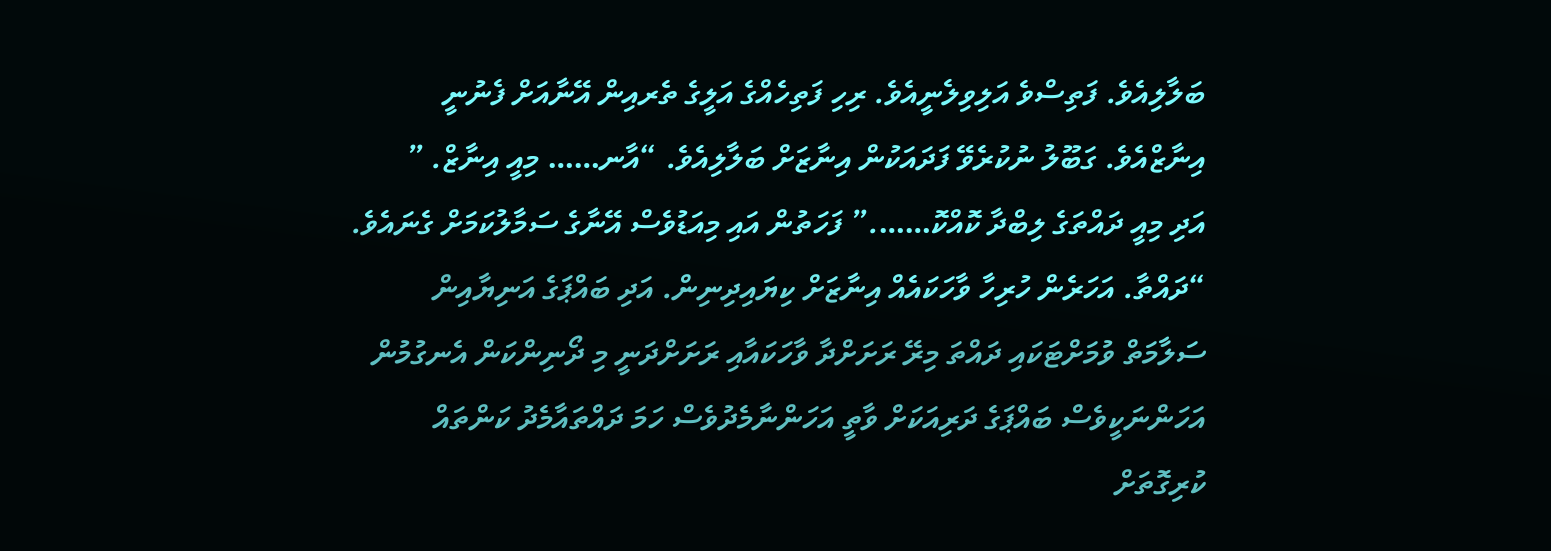ބަލާލިއެވެ. ފަތިސްވެ އަލިވިލެނީއެވެ. ރިހި ފަތިހެއްގެ އަލީގެ ތެރއިން އޭނާއަށް ފެނުނީ އިނާޒްއެވެ. ގަބޫލު ނުކުރެވޭ ފަދައަކުން އިނާޒަށް ބަލާލިއެވެ. “އާނ…… މިއީ އިނާޒް. ”
އަދި މިއީ ދައްތަގެ ލިބްދާ ކޮއްކޮ…….” ފަހަތުން އައި މިއަޑުވެސް އޭނާގެ ސަމާލުކަމަށް ގެނައެވެ. “ދައްތާ. އަހަރެން ހުރިހާ ވާހަކައެއް އިނާޒަށް ކިޔައިދިނިން. އަދި ބައްޕަގެ އަނިޔާއިން ސަލާމަތް ވުމަށްޓަކައި ދައްތަ މިރޭ ރަށަށްދާ ވާހަކައާއި ރަށަށްދަނީ މި ދޯނިންކަން އެނގުމުން އަހަންނަކީވެސް ބައްޕަގެ ދަރިއަކަށް ވާތީ އަހަންނާމެދުވެސް ހަމަ ދައްތައާމެދު ކަންތައް ކުރިގޮތަށް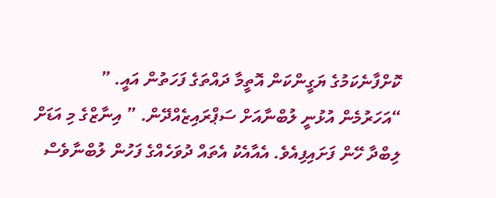ކޮށްފާނެކަމުގެ ޔަގީންކަން އޮތީމާ ދައްތަގެ ފަހަތުން އައީ. ”
“އަހަރުމެން އުޅުނީ ލުބްނާއަށް ސަޕްރައިޒެއްދޭން. ” އިނާޒްގެ މި އަޑަށް ލިބްދާ ހޭން ފަށައިފިއެވެ. އެއާއެކު އެތައް ދުވަހެއްގެ ފަހުން ލުބްނާވެސް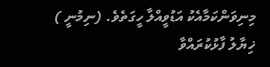މިނިވަންކަމާއެކު އަޑުވީއްލާ ހީގަތެވެ. (ނިމުނީ )
ޚިޔާލު ފާޅުކުރައްވާ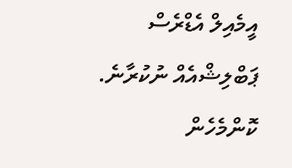އީމެއިލް އެޑްރެސް ޕަބްލިޝްއެއް ނުކުރާނެ. ކޮންމެހެން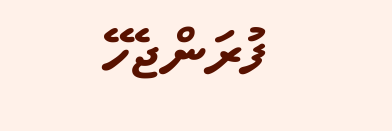ފުރަންޖެހޭ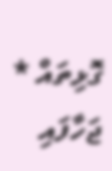ގޮޅިތައް * ޖަހާފައި